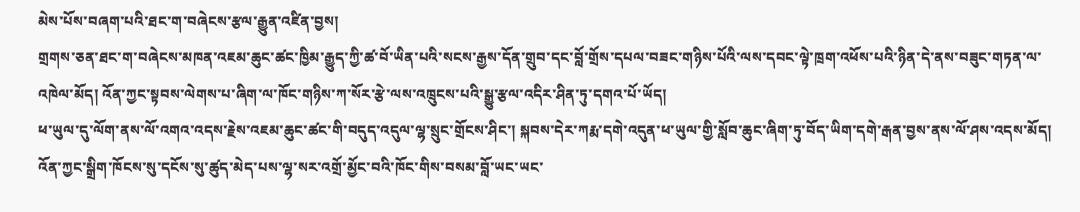མེས་པོས་བཞག་པའི་ཐང་ག་བཞེངས་རྩལ་རྒྱུན་འཛིན་བྱས།
གྲགས་ཅན་ཐང་ག་བཞེངས་མཁན་འཇམ་ཆུང་ཚང་ཁྱིམ་རྒྱུད་ཀྱི་ཚ་བོ་ཡིན་པའི་སངས་རྒྱས་དོན་གྲུབ་དང་བློ་གྲོས་དཔལ་བཟང་གཉིས་པོའི་ལས་དབང་ལྟེ་ཁྲག་འཕོས་པའི་ཉིན་དེ་ནས་བཟུང་གཏན་ལ་འཁེལ་མོད། འོན་ཀྱང་སྟབས་ལེགས་པ་ཞིག་ལ་ཁོང་གཉིས་ཀ་སོར་རྩེ་ལས་འཁྲུངས་པའི་སྒྱུ་རྩལ་འདིར་ཤིན་ཏུ་དགའ་པོ་ཡོད།
ཕ་ཡུལ་དུ་ལོག་ནས་ལོ་འགའ་འདས་རྗེས་འཇམ་ཆུང་ཚང་གི་བདུད་འདུལ་ལྷ་སྲུང་གྲོངས་ཤིང་། སྐབས་དེར་ཀརྨ་དགེ་འདུན་ཕ་ཡུལ་གྱི་སློབ་ཆུང་ཞིག་ཏུ་བོད་ཡིག་དགེ་རྒན་བྱས་ནས་ལོ་ཤས་འདས་མོད། འོན་ཀྱང་སྒྲིག་ཁོངས་སུ་དངོས་སུ་ཚུད་མེད་པས་ལྷ་སར་འགྲོ་མྱོང་བའི་ཁོང་གིས་བསམ་བློ་ཡང་ཡང་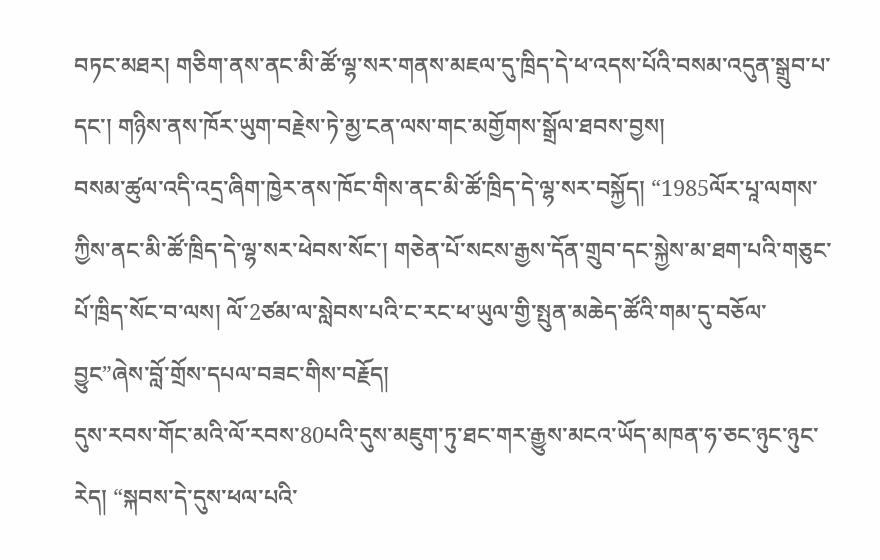བཏང་མཐར། གཅིག་ནས་ནང་མི་ཚོ་ལྷ་སར་གནས་མཇལ་དུ་ཁྲིད་དེ་ཕ་འདས་པོའི་བསམ་འདུན་སྒྲུབ་པ་དང་། གཉིས་ནས་ཁོར་ཡུག་བརྗེས་ཏེ་མྱ་ངན་ལས་གང་མགྱོགས་སྒྲོལ་ཐབས་བྱས།
བསམ་ཚུལ་འདི་འདྲ་ཞིག་ཁྱེར་ནས་ཁོང་གིས་ནང་མི་ཚོ་ཁྲིད་དེ་ལྷ་སར་བསྐྱོད། “1985ལོར་པཱ་ལགས་ཀྱིས་ནང་མི་ཚོ་ཁྲིད་དེ་ལྷ་སར་ཕེབས་སོང་། གཅེན་པོ་སངས་རྒྱས་དོན་གྲུབ་དང་སྐྱེས་མ་ཐག་པའི་གཅུང་པོ་ཁྲིད་སོང་བ་ལས། ལོ་2ཙམ་ལ་སླེབས་པའི་ང་རང་ཕ་ཡུལ་གྱི་སྤུན་མཆེད་ཚོའི་གམ་དུ་བཅོལ་བྱུང”ཞེས་བློ་གྲོས་དཔལ་བཟང་གིས་བརྗོད།
དུས་རབས་གོང་མའི་ལོ་རབས་80པའི་དུས་མཇུག་ཏུ་ཐང་གར་རྒྱུས་མངའ་ཡོད་མཁན་ཧ་ཅང་ཉུང་ཉུང་རེད། “སྐབས་དེ་དུས་ཕལ་པའི་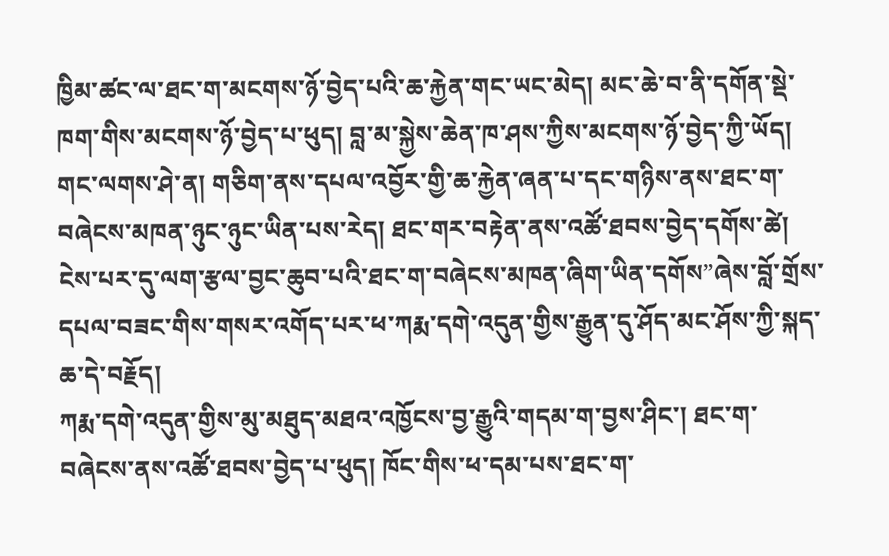ཁྱིམ་ཚང་ལ་ཐང་ག་མངགས་ཉོ་བྱེད་པའི་ཆ་རྐྱེན་གང་ཡང་མེད། མང་ཆེ་བ་ནི་དགོན་སྡེ་ཁག་གིས་མངགས་ཉོ་བྱེད་པ་ཕུད། བླ་མ་སྐྱེས་ཆེན་ཁ་ཤས་ཀྱིས་མངགས་ཉོ་བྱེད་ཀྱི་ཡོད། གང་ལགས་ཤེ་ན། གཅིག་ནས་དཔལ་འབྱོར་གྱི་ཆ་རྐྱེན་ཞན་པ་དང་གཉིས་ནས་ཐང་ག་བཞེངས་མཁན་ཉུང་ཉུང་ཡིན་པས་རེད། ཐང་གར་བརྟེན་ནས་འཚོ་ཐབས་བྱེད་དགོས་ཚེ། ངེས་པར་དུ་ལག་རྩལ་བྱང་ཆུབ་པའི་ཐང་ག་བཞེངས་མཁན་ཞིག་ཡིན་དགོས”ཞེས་བློ་གྲོས་དཔལ་བཟང་གིས་གསར་འགོད་པར་ཕ་ཀརྨ་དགེ་འདུན་གྱིས་རྒྱུན་དུ་ཤོད་མང་ཤོས་ཀྱི་སྐད་ཆ་དེ་བརྗོད།
ཀརྨ་དགེ་འདུན་གྱིས་མུ་མཐུད་མཐའ་འཁྱོངས་བྱ་རྒྱུའི་གདམ་ག་བྱས་ཤིང་། ཐང་ག་བཞེངས་ནས་འཚོ་ཐབས་བྱེད་པ་ཕུད། ཁོང་གིས་ཕ་དམ་པས་ཐང་ག་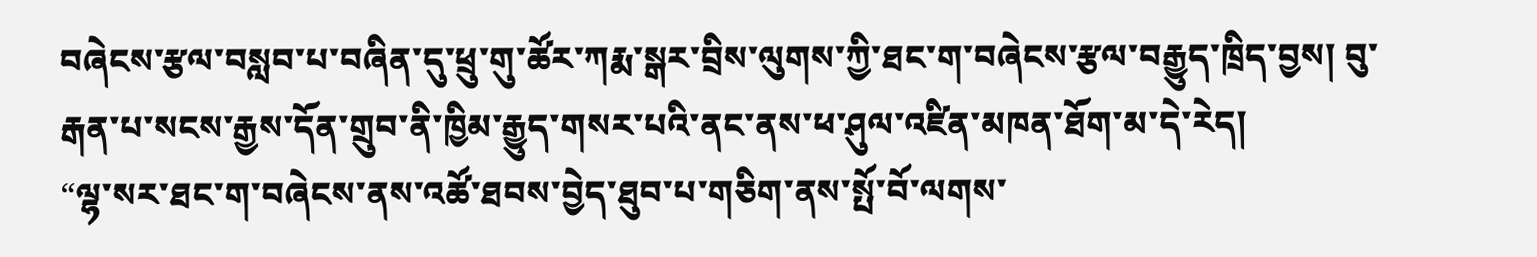བཞེངས་རྩལ་བསླབ་པ་བཞིན་དུ་ཕྲུ་གུ་ཚོར་ཀརྨ་སྒར་བྲིས་ལུགས་ཀྱི་ཐང་ག་བཞེངས་རྩལ་བརྒྱུད་ཁྲིད་བྱས། བུ་རྒན་པ་སངས་རྒྱས་དོན་གྲུབ་ནི་ཁྱིམ་རྒྱུད་གསར་པའི་ནང་ནས་ཕ་ཤུལ་འཛིན་མཁན་ཐོག་མ་དེ་རེད།
“ལྷ་སར་ཐང་ག་བཞེངས་ནས་འཚོ་ཐབས་བྱེད་ཐུབ་པ་གཅིག་ནས་སྤོ་བོ་ལགས་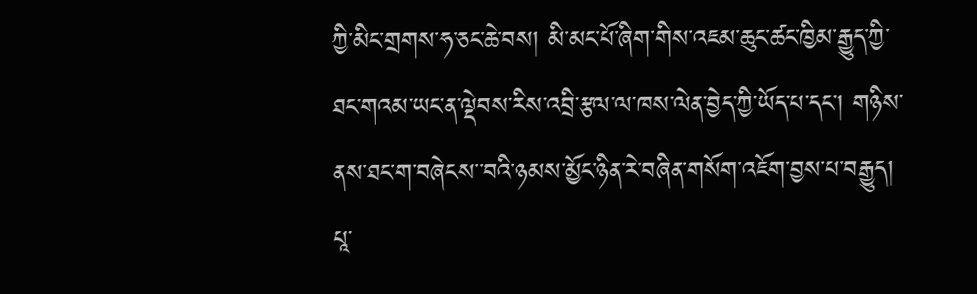ཀྱི་མིང་གྲགས་ཧ་ཅང་ཆེ་བས། མི་མང་པོ་ཞིག་གིས་འཇམ་ཆུང་ཚང་ཁྱིམ་རྒྱུད་ཀྱི་ཐང་གའམ་ཡང་ན་ལྡེབས་རིས་འབྲི་རྩལ་ལ་ཁས་ལེན་བྱེད་ཀྱི་ཡོད་པ་དང་། གཉིས་ནས་ཐང་ག་བཞེངས་་བའི་ཉམས་མྱོང་ཉིན་རེ་བཞིན་གསོག་འཇོག་བྱས་པ་བརྒྱུད། པཱ་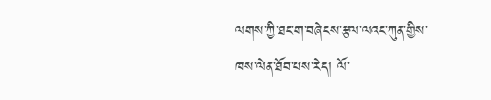ལགས་ཀྱི་ཐང་ག་བཞེངས་རྩལ་ལའང་ཀུན་གྱིས་ཁས་ལེན་ཐོབ་པས་རེད། ལོ་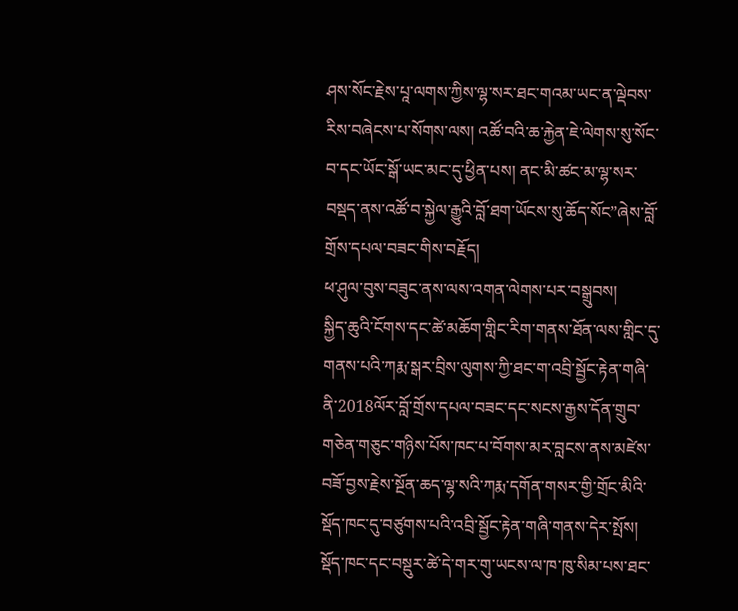ཤས་སོང་རྗེས་པཱ་ལགས་ཀྱིས་ལྷ་སར་ཐང་གའམ་ཡང་ན་ལྡེབས་རིས་བཞེངས་པ་སོགས་ལས། འཚོ་བའི་ཆ་རྐྱེན་ཇེ་ལེགས་སུ་སོང་བ་དང་ཡོང་སྒོ་ཡང་མང་དུ་ཕྱིན་པས། ནང་མི་ཚང་མ་ལྷ་སར་བསྡད་ནས་འཚོ་བ་སྐྱེལ་རྒྱུའི་བློ་ཐག་ཡོངས་སུ་ཆོད་སོང”ཞེས་བློ་གྲོས་དཔལ་བཟང་གིས་བརྗོད།
ཕ་ཤུལ་བུས་བཟུང་ནས་ལས་འགན་ལེགས་པར་བསྒྲུབས།
སྐྱིད་ཆུའི་ངོགས་དང་ཚེ་མཆོག་གླིང་རིག་གནས་ཐོན་ལས་གླིང་དུ་གནས་པའི་ཀརྨ་སྒར་བྲིས་ལུགས་ཀྱི་ཐང་ག་འབྲི་སྦྱོང་རྟེན་གཞི་ནི་2018ལོར་བློ་གྲོས་དཔལ་བཟང་དང་སངས་རྒྱས་དོན་གྲུབ་གཅེན་གཅུང་གཉིས་པོས་ཁང་པ་བོགས་མར་བླངས་ནས་མཛེས་བཟོ་བྱས་རྗེས་སྔོན་ཆད་ལྷ་སའི་ཀརྨ་དགོན་གསར་གྱི་གྲོང་མིའི་སྡོད་ཁང་དུ་བཙུགས་པའི་འབྲི་སྦྱོང་རྟེན་གཞི་གནས་དེར་སྤོས།
སྡོད་ཁང་དང་བསྡུར་ཚེ་དེ་གར་གུ་ཡངས་ལ་ཁ་ཁུ་སིམ་པས་ཐང་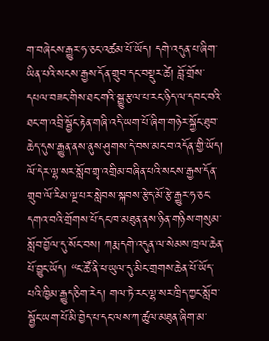ག་བཞེངས་རྒྱུར་ཧ་ཅང་འཚམ་པོ་ཡོད། དགེ་འདུན་པ་ཞིག་ཡིན་པའི་སངས་རྒྱས་དོན་གྲུབ་དང་བསྡུར་ཚེ། བློ་གྲོས་དཔལ་བཟང་གིས་ཐང་གའི་སྒྱུ་རྩལ་པ་རང་ཉིད་ལ་དབང་བའི་ཐང་ག་འབྲི་སྦྱོང་རྟེན་གཞི་འདི་ཡག་པོ་ཞིག་གཉེར་སྐྱོང་ཐུབ་ཆེད་དུས་རྒྱུན་ནས་ནུས་ཤུགས་དེ་བས་མང་བ་འདོན་གྱི་ཡོད།
ལོ་དེར་ལྷ་སར་སློབ་གྲྭ་འགྲིམ་བཞིན་པའི་སངས་རྒྱས་དོན་གྲུབ་ལོ་རིམ་ལྔ་པར་སླེབས་སྐབས་རྩེད་མོ་རྩེ་རྒྱུར་ཧ་ཅང་དགའ་བའི་གྲོགས་པོ་དང་ཁ་མཐུན་ནས་ཉིན་གཉིས་གསུམ་སློབ་བྱོལ་དུ་སོང་བས། ཀརྨ་དགེ་འདུན་ལ་སེམས་ཁྲལ་ཆེན་པོ་བྱུང་ཡོད། “ང་ཚོ་ནི་ཕ་ཡུལ་དུ་མིང་གྲགས་ཆེན་པོ་ཡོད་པའི་ཁྱིམ་རྒྱུད་ཅིག་རེད། གལ་ཏེ་རང་ལྷ་སར་ཁྲིད་ཀྱང་སློབ་སྦྱོང་ཡག་པོ་མི་བྱེད་པ་དང་ལས་ཀ་ཚུལ་མཐུན་ཞིག་མ་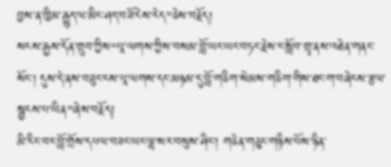བྱས་ན་ཁྱིམ་རྒྱུད་ལ་མིང་ཤད་བཟོ་ངེས་རེད”ཅེས་བརྗོད།
སངས་རྒྱས་དོན་གྲུབ་ཀྱིས“པཱ་ལགས་ཀྱིས་བསམ་བློ་ཡང་ཡང་བཏང་རྗེས་ང་སློབ་གྲྭ་ནས་འཐེན་གནང་སོང་། དུས་དེ་ནས་བཟུང་ངས་པཱ་ལགས་དང་མཉམ་དུ་བློ་གཅིག་སེམས་གཅིག་གིས་ཐང་ག་བཞེངས་རྩལ་སྦྱངས་པ་ཡིན”ཞེས་བརྗོད།
མི་རིང་བར་བློ་གྲོས་དཔལ་བཟང་ཡང་ལྷ་སར་བསུས་ཤིང་། གཅེན་གཅུང་གཉིས་པོས་ཉིན་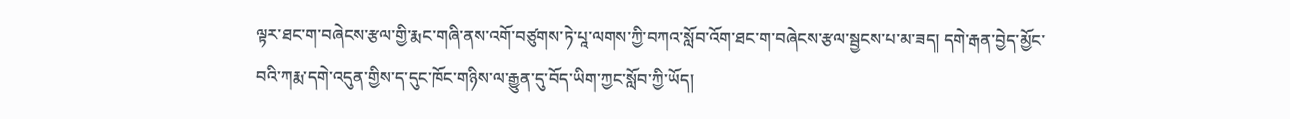ལྟར་ཐང་ག་བཞེངས་རྩལ་གྱི་རྨང་གཞི་ནས་འགོ་བཙུགས་ཏེ་པཱ་ལགས་ཀྱི་བཀའ་སློབ་འོག་ཐང་ག་བཞེངས་རྩལ་སྦྱངས་པ་མ་ཟད། དགེ་རྒན་བྱེད་མྱོང་བའི་ཀརྨ་དགེ་འདུན་གྱིས་ད་དུང་ཁོང་གཉིས་ལ་རྒྱུན་དུ་བོད་ཡིག་ཀྱང་སློབ་ཀྱི་ཡོད།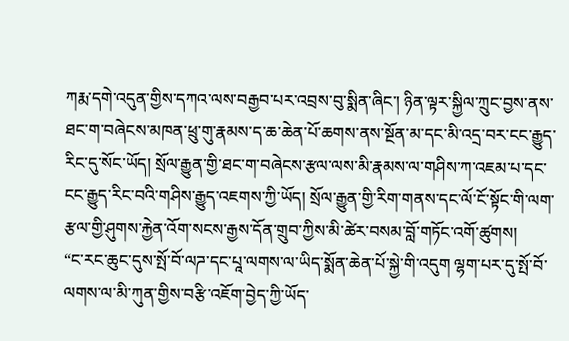ཀརྨ་དགེ་འདུན་གྱིས་དཀའ་ལས་བརྒྱབ་པར་འབྲས་བུ་སྨིན་ཞིང་། ཉིན་ལྟར་སྐྱིལ་ཀྲུང་བྱས་ནས་ཐང་ག་བཞེངས་མཁན་ཕྲུ་གུ་རྣམས་ད་ཆ་ཆེན་པོ་ཆགས་ནས་སྔོན་མ་དང་མི་འདྲ་བར་ངང་རྒྱུད་རིང་དུ་སོང་ཡོད། སྲོལ་རྒྱུན་གྱི་ཐང་ག་བཞེངས་རྩལ་ལས་མི་རྣམས་ལ་གཤིས་ཀ་འཇམ་པ་དང་ངང་རྒྱུད་རིང་བའི་གཤིས་རྒྱུད་འཇགས་ཀྱི་ཡོད། སྲོལ་རྒྱུན་གྱི་རིག་གནས་དང་ལོ་ངོ་སྟོང་གི་ལག་རྩལ་གྱི་ཤུགས་རྐྱེན་འོག་སངས་རྒྱས་དོན་གྲུབ་ཀྱིས་མི་ཚེར་བསམ་བློ་གཏོང་འགོ་ཚུགས།
“ང་རང་ཆུང་དུས་སྤོ་བོ་ལཌ་དང་པཱ་ལགས་ལ་ཡིད་སྨོན་ཆེན་པོ་སྐྱེ་གི་འདུག ལྷག་པར་དུ་སྤོ་བོ་ལགས་ལ་མི་ཀུན་གྱིས་བརྩི་འཇོག་བྱེད་ཀྱི་ཡོད་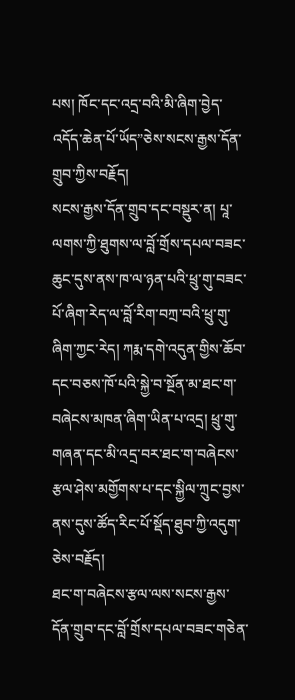པས། ཁོང་དང་འདྲ་བའི་མི་ཞིག་བྱེད་འདོད་ཆེན་པོ་ཡོད”ཅེས་སངས་རྒྱས་དོན་གྲུབ་ཀྱིས་བརྗོད།
སངས་རྒྱས་དོན་གྲུབ་དང་བསྡུར་ན། པཱ་ལགས་ཀྱི་ཐུགས་ལ་བློ་གྲོས་དཔལ་བཟང་ཆུང་དུས་ནས་ཁ་ལ་ཉན་པའི་ཕྲུ་གུ་བཟང་པོ་ཞིག་རེད་ལ་བློ་རིག་བཀྲ་བའི་ཕྲུ་གུ་ཞིག་ཀྱང་རེད། ཀརྨ་དགེ་འདུན་གྱིས་ཆོབ་དང་བཅས་ཁོ་པའི་སྐྱེ་བ་སྔོན་མ་ཐང་ག་བཞེངས་མཁན་ཞིག་ཡིན་པ་འདྲ། ཕྲུ་གུ་གཞན་དང་མི་འདྲ་བར་ཐང་ག་བཞེངས་རྩལ་ཤེས་མགྱོགས་པ་དང་སྐྱིལ་ཀྲུང་བྱས་ནས་དུས་ཚོད་རིང་པོ་སྡོད་ཐུབ་ཀྱི་འདུག་ཅེས་བརྗོད།
ཐང་ག་བཞེངས་རྩལ་ལས་སངས་རྒྱས་དོན་གྲུབ་དང་བློ་གྲོས་དཔལ་བཟང་གཅེན་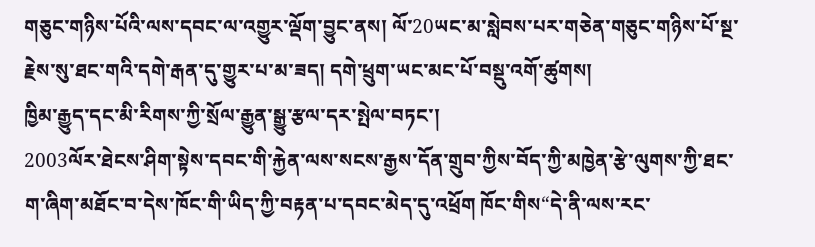གཅུང་གཉིས་པོའི་ལས་དབང་ལ་འགྱུར་ལྡོག་བྱུང་ནས། ལོ་20ཡང་མ་སླེབས་པར་གཅེན་གཅུང་གཉིས་པོ་སྔ་རྗེས་སུ་ཐང་གའི་དགེ་རྒན་དུ་གྱུར་པ་མ་ཟད། དགེ་ཕྲུག་ཡང་མང་པོ་བསྡུ་འགོ་ཚུགས།
ཁྱིམ་རྒྱུད་དང་མི་རིགས་ཀྱི་སྲོལ་རྒྱུན་སྒྱུ་རྩལ་དར་སྤེལ་བཏང་།
2003ལོར་ཐེངས་ཤིག་སྟེས་དབང་གི་རྐྱེན་ལས་སངས་རྒྱས་དོན་གྲུབ་ཀྱིས་བོད་ཀྱི་མཁྱེན་རྩེ་ལུགས་ཀྱི་ཐང་ག་ཞིག་མཐོང་བ་དེས་ཁོང་གི་ཡིད་ཀྱི་བརྟན་པ་དབང་མེད་དུ་འཕྲོག ཁོང་གིས“དེ་ནི་ལས་རང་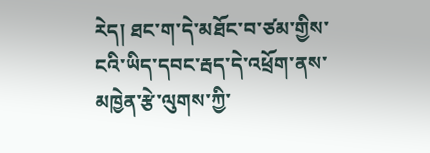རེད། ཐང་ག་དེ་མཐོང་བ་ཙམ་གྱིས་ངའི་ཡིད་དབང་རྦད་དེ་འཕྲོག་ནས་མཁྱེན་རྩེ་ལུགས་ཀྱི་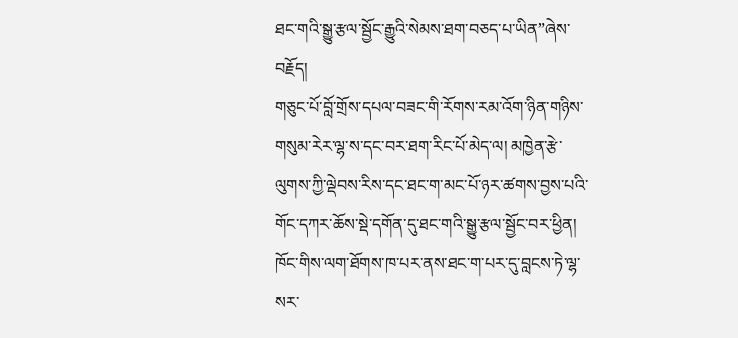ཐང་གའི་སྒྱུ་རྩལ་སྦྱོང་རྒྱུའི་སེམས་ཐག་བཅད་པ་ཡིན”ཞེས་བརྗོད།
གཅུང་པོ་བློ་གྲོས་དཔལ་བཟང་གི་རོགས་རམ་འོག་ཉིན་གཉིས་གསུམ་རེར་ལྷ་ས་དང་བར་ཐག་རིང་པོ་མེད་ལ། མཁྱེན་རྩེ་ལུགས་ཀྱི་ལྡེབས་རིས་དང་ཐང་ག་མང་པོ་ཉར་ཚགས་བྱས་པའི་གོང་དཀར་ཆོས་སྡེ་དགོན་དུ་ཐང་གའི་སྒྱུ་རྩལ་སྦྱོང་བར་ཕྱིན། ཁོང་གིས་ལག་ཐོགས་ཁ་པར་ནས་ཐང་ག་པར་དུ་བླངས་ཏེ་ལྷ་སར་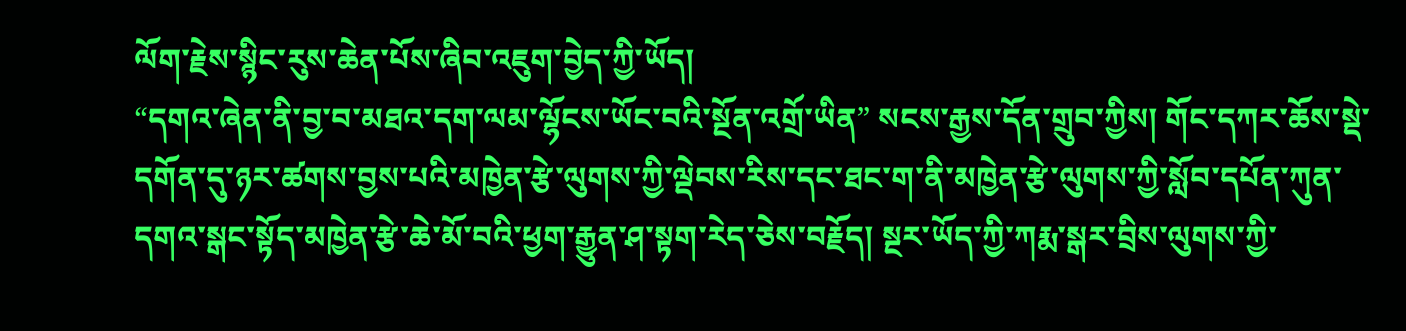ལོག་རྗེས་སྙིང་རུས་ཆེན་པོས་ཞིབ་འཇུག་བྱེད་ཀྱི་ཡོད།
“དགའ་ཞེན་ནི་བྱ་བ་མཐའ་དག་ལམ་ལྷོངས་ཡོང་བའི་སྔོན་འགྲོ་ཡིན” སངས་རྒྱས་དོན་གྲུབ་ཀྱིས། གོང་དཀར་ཆོས་སྡེ་དགོན་དུ་ཉར་ཚགས་བྱས་པའི་མཁྱེན་རྩེ་ལུགས་ཀྱི་ལྡེབས་རིས་དང་ཐང་ག་ནི་མཁྱེན་རྩེ་ལུགས་ཀྱི་སློབ་དཔོན་ཀུན་དགའ་སྒང་སྟོད་མཁྱེན་རྩེ་ཆེ་མོ་བའི་ཕྱག་རྒྱུན་ཤ་སྟག་རེད་ཅེས་བརྗོད། སྔར་ཡོད་ཀྱི་ཀརྨ་སྒར་བྲིས་ལུགས་ཀྱི་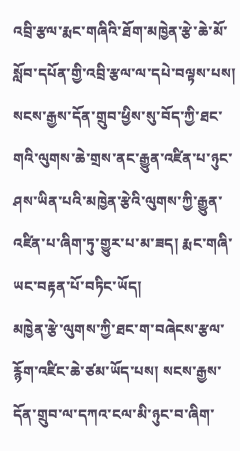འབྲི་རྩལ་རྨང་གཞིའི་ཐོག་མཁྱེན་རྩེ་ཆེ་མོ་སློབ་དཔོན་གྱི་འབྲི་རྩལ་ལ་དཔེ་བལྟས་པས། སངས་རྒྱས་དོན་གྲུབ་ཕྱིས་སུ་བོད་ཀྱི་ཐང་གའི་ལུགས་ཆེ་གྲས་ནང་རྒྱུན་འཛིན་པ་ཉུང་ཤས་ཡིན་པའི་མཁྱེན་རྩེའི་ལུགས་ཀྱི་རྒྱུན་འཛིན་པ་ཞིག་ཏུ་གྱུར་པ་མ་ཟད། རྨང་གཞི་ཡང་བརྟན་པོ་བཏིང་ཡོད།
མཁྱེན་རྩེ་ལུགས་ཀྱི་ཐང་ག་བཞེངས་རྩལ་རྙོག་འཛིང་ཆེ་ཙམ་ཡོད་པས། སངས་རྒྱས་དོན་གྲུབ་ལ་དཀའ་ངལ་མི་ཉུང་བ་ཞིག་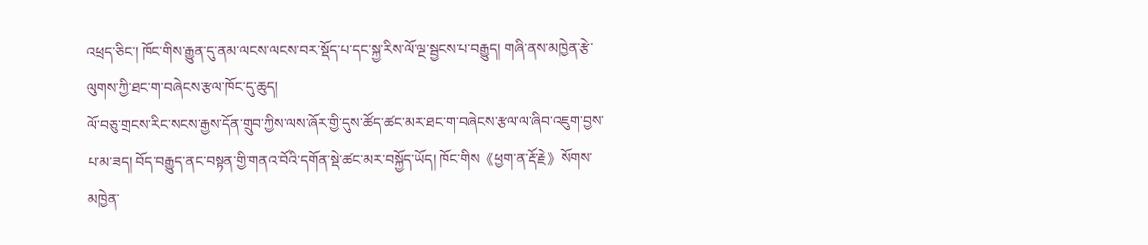འཕྲད་ཅིང་། ཁོང་གིས་རྒྱུན་དུ་ནམ་ལངས་ལངས་བར་སྡོད་པ་དང་སྐྱ་རིས་ལོ་ལྔ་སྦྱངས་པ་བརྒྱུད། གཞི་ནས་མཁྱེན་རྩེ་ལུགས་ཀྱི་ཐང་ག་བཞེངས་རྩལ་ཁོང་དུ་ཆུད།
ལོ་བཅུ་གྲངས་རིང་སངས་རྒྱས་དོན་གྲུབ་ཀྱིས་ལས་ཞོར་གྱི་དུས་ཚོད་ཚང་མར་ཐང་ག་བཞེངས་རྩལ་ལ་ཞིབ་འཇུག་བྱས་པ་མ་ཟད། བོད་བརྒྱུད་ནང་བསྟན་གྱི་གནའ་བོའི་དགོན་སྡེ་ཚང་མར་བསྐྱོད་ཡོད། ཁོང་གིས《ཕྱག་ན་རྡོ་རྗེ》སོགས་མཁྱེན་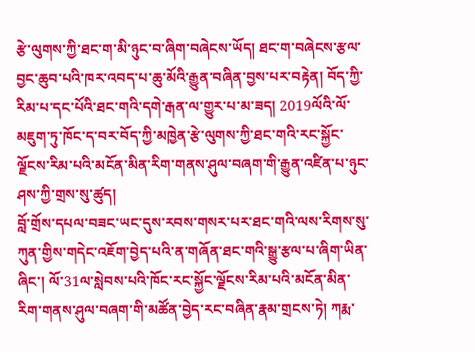རྩེ་ལུགས་ཀྱི་ཐང་ག་མི་ཉུང་བ་ཞིག་བཞེངས་ཡོད། ཐང་ག་བཞེངས་རྩལ་བྱང་ཆུབ་པའི་ཁར་འབད་པ་ཆུ་མོའི་རྒྱུན་བཞིན་བྱས་པར་བརྟེན། བོད་ཀྱི་རིམ་པ་དང་པོའི་ཐང་གའི་དགེ་རྒན་ལ་གྱུར་པ་མ་ཟད། 2019ལོའི་ལོ་མཇུག་ཏུ་ཁོང་ད་བར་བོད་ཀྱི་མཁྱེན་རྩེ་ལུགས་ཀྱི་ཐང་གའི་རང་སྐྱོང་ལྗོངས་རིམ་པའི་མངོན་མིན་རིག་གནས་ཤུལ་བཞག་གི་རྒྱུན་འཛིན་པ་ཉུང་ཤས་ཀྱི་གྲས་སུ་ཚུད།
བློ་གྲོས་དཔལ་བཟང་ཡང་དུས་རབས་གསར་པར་ཐང་གའི་ལས་རིགས་སུ་ཀུན་གྱིས་གདེང་འཇོག་བྱེད་པའི་ན་གཞོན་ཐང་གའི་སྒྱུ་རྩལ་པ་ཞིག་ཡིན་ཞིང་། ལོ་31ལ་སླེབས་པའི་ཁོང་རང་སྐྱོང་ལྗོངས་རིམ་པའི་མངོན་མིན་རིག་གནས་ཤུལ་བཞག་གི་མཚོན་བྱེད་རང་བཞིན་རྣམ་གྲངས་ཏེ། ཀརྨ་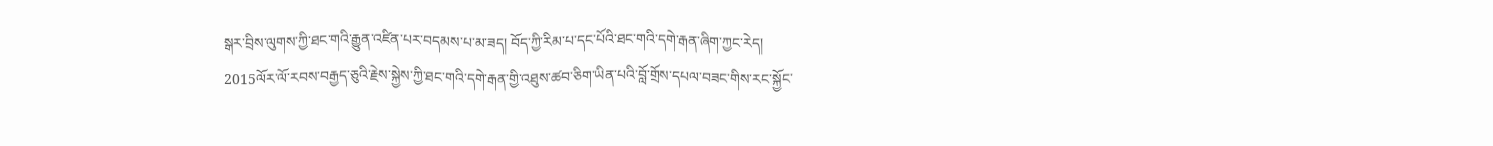སྒར་བྲིས་ལུགས་ཀྱི་ཐང་གའི་རྒྱུན་འཛིན་པར་བདམས་པ་མ་ཟད། བོད་ཀྱི་རིམ་པ་དང་པོའི་ཐང་གའི་དགེ་རྒན་ཞིག་ཀྱང་རེད།
2015ལོར་ལོ་རབས་བརྒྱད་ཅུའི་རྗེས་སྐྱེས་ཀྱི་ཐང་གའི་དགེ་རྒན་གྱི་འཐུས་ཚབ་ཅིག་ཡིན་པའི་བློ་གྲོས་དཔལ་བཟང་གིས་རང་སྐྱོང་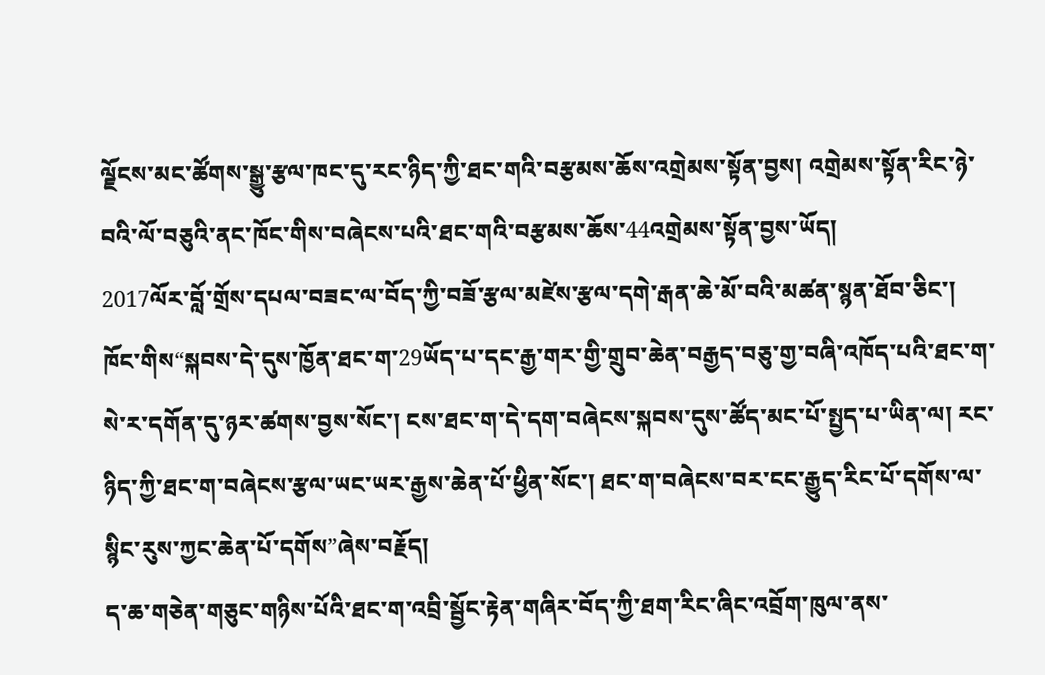ལྗོངས་མང་ཚོགས་སྒྱུ་རྩལ་ཁང་དུ་རང་ཉིད་ཀྱི་ཐང་གའི་བརྩམས་ཆོས་འགྲེམས་སྟོན་བྱས། འགྲེམས་སྟོན་རིང་ཉེ་བའི་ལོ་བཅུའི་ནང་ཁོང་གིས་བཞེངས་པའི་ཐང་གའི་བརྩམས་ཆོས་44འགྲེམས་སྟོན་བྱས་ཡོད།
2017ལོར་བློ་གྲོས་དཔལ་བཟང་ལ་བོད་ཀྱི་བཟོ་རྩལ་མཛེས་རྩལ་དགེ་རྒན་ཆེ་མོ་བའི་མཚན་སྙན་ཐོབ་ཅིང་། ཁོང་གིས“སྐབས་དེ་དུས་ཁྱོན་ཐང་ག་29ཡོད་པ་དང་རྒྱ་གར་གྱི་གྲུབ་ཆེན་བརྒྱད་བཅུ་གྱ་བཞི་འཁོད་པའི་ཐང་ག་སེ་ར་དགོན་དུ་ཉར་ཚགས་བྱས་སོང་། ངས་ཐང་ག་དེ་དག་བཞེངས་སྐབས་དུས་ཚོད་མང་པོ་སྤྱད་པ་ཡིན་ལ། རང་ཉིད་ཀྱི་ཐང་ག་བཞེངས་རྩལ་ཡང་ཡར་རྒྱས་ཆེན་པོ་ཕྱིན་སོང་། ཐང་ག་བཞེངས་བར་ངང་རྒྱུད་རིང་པོ་དགོས་ལ་སྙིང་རུས་ཀྱང་ཆེན་པོ་དགོས”ཞེས་བརྗོད།
ད་ཆ་གཅེན་གཅུང་གཉིས་པོའི་ཐང་ག་འབྲི་སྦྱོང་རྟེན་གཞིར་བོད་ཀྱི་ཐག་རིང་ཞིང་འབྲོག་ཁུལ་ནས་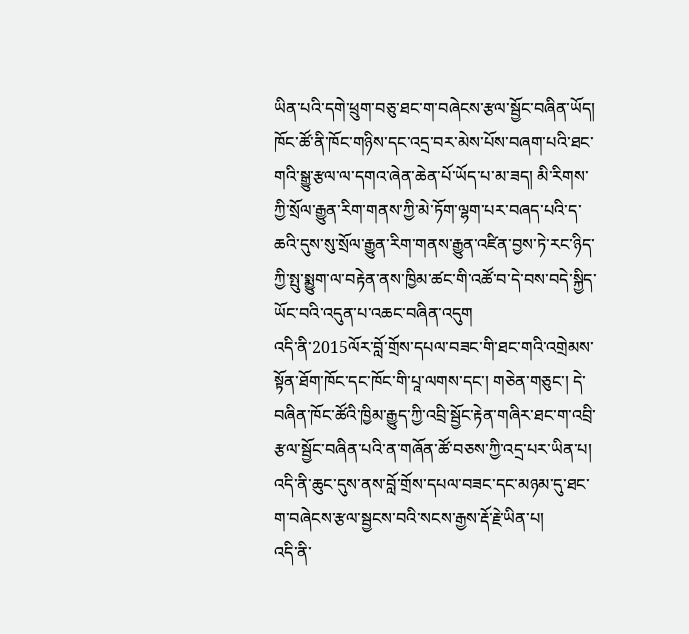ཡིན་པའི་དགེ་ཕྲུག་བཅུ་ཐང་ག་བཞེངས་རྩལ་སྦྱོང་བཞིན་ཡོད། ཁོང་ཚོ་ནི་ཁོང་གཉིས་དང་འདྲ་བར་མེས་པོས་བཞག་པའི་ཐང་གའི་སྒྱུ་རྩལ་ལ་དགའ་ཞེན་ཆེན་པོ་ཡོད་པ་མ་ཟད། མི་རིགས་ཀྱི་སྲོལ་རྒྱུན་རིག་གནས་ཀྱི་མེ་ཏོག་ལྷག་པར་བཞད་པའི་ད་ཆའི་དུས་སུ་སྲོལ་རྒྱུན་རིག་གནས་རྒྱུན་འཛིན་བྱས་ཏེ་རང་ཉིད་ཀྱི་སྤུ་སྨྱུག་ལ་བརྟེན་ནས་ཁྱིམ་ཚང་གི་འཚོ་བ་དེ་བས་བདེ་སྐྱིད་ཡོང་བའི་འདུན་པ་འཆང་བཞིན་འདུག
འདི་ནི་2015ལོར་བློ་གྲོས་དཔལ་བཟང་གི་ཐང་གའི་འགྲེམས་སྟོན་ཐོག་ཁོང་དང་ཁོང་གི་པཱ་ལགས་དང་། གཅེན་གཅུང་། དེ་བཞིན་ཁོང་ཚོའི་ཁྱིམ་རྒྱུད་ཀྱི་འབྲི་སྦྱོང་རྟེན་གཞིར་ཐང་ག་འབྲི་རྩལ་སྦྱོང་བཞིན་པའི་ན་གཞོན་ཚོ་བཅས་ཀྱི་འདྲ་པར་ཡིན་པ།
འདི་ནི་ཆུང་དུས་ནས་བློ་གྲོས་དཔལ་བཟང་དང་མཉམ་དུ་ཐང་ག་བཞེངས་རྩལ་སྦྱངས་བའི་སངས་རྒྱས་རྡོ་རྗེ་ཡིན་པ།
འདི་ནི་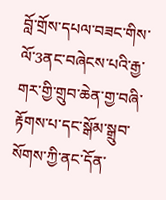བློ་གྲོས་དཔལ་བཟང་གིས་ལོ་3ནང་བཞེངས་པའི་རྒྱ་གར་གྱི་གྲུབ་ཆེན་གྱ་བཞི་རྟོགས་པ་དང་སྒོམ་སྒྲུབ་སོགས་ཀྱི་ནང་དོན་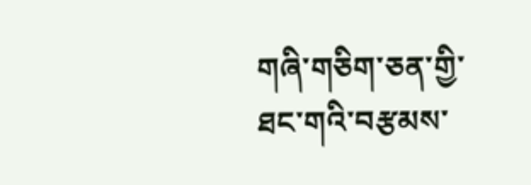གཞི་གཅིག་ཅན་གྱི་ཐང་གའི་བརྩམས་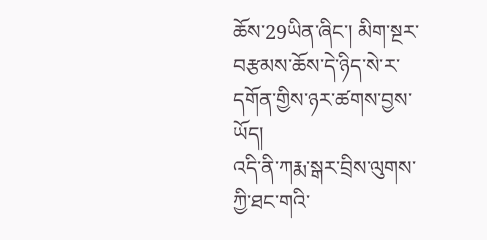ཆོས་29ཡིན་ཞིང་། མིག་སྔར་བརྩམས་ཆོས་དེ་ཉིད་སེ་ར་དགོན་གྱིས་ཉར་ཚགས་བྱས་ཡོད།
འདི་ནི་ཀརྨ་སྒར་བྲིས་ལུགས་ཀྱི་ཐང་གའི་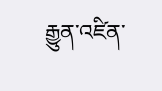རྒྱུན་འཛིན་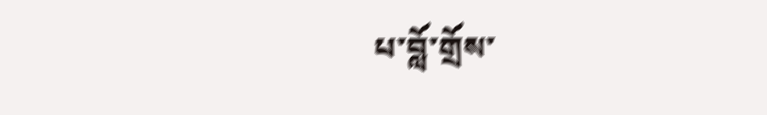པ་བློ་གྲོས་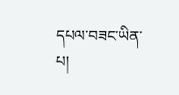དཔལ་བཟང་ཡིན་པ།